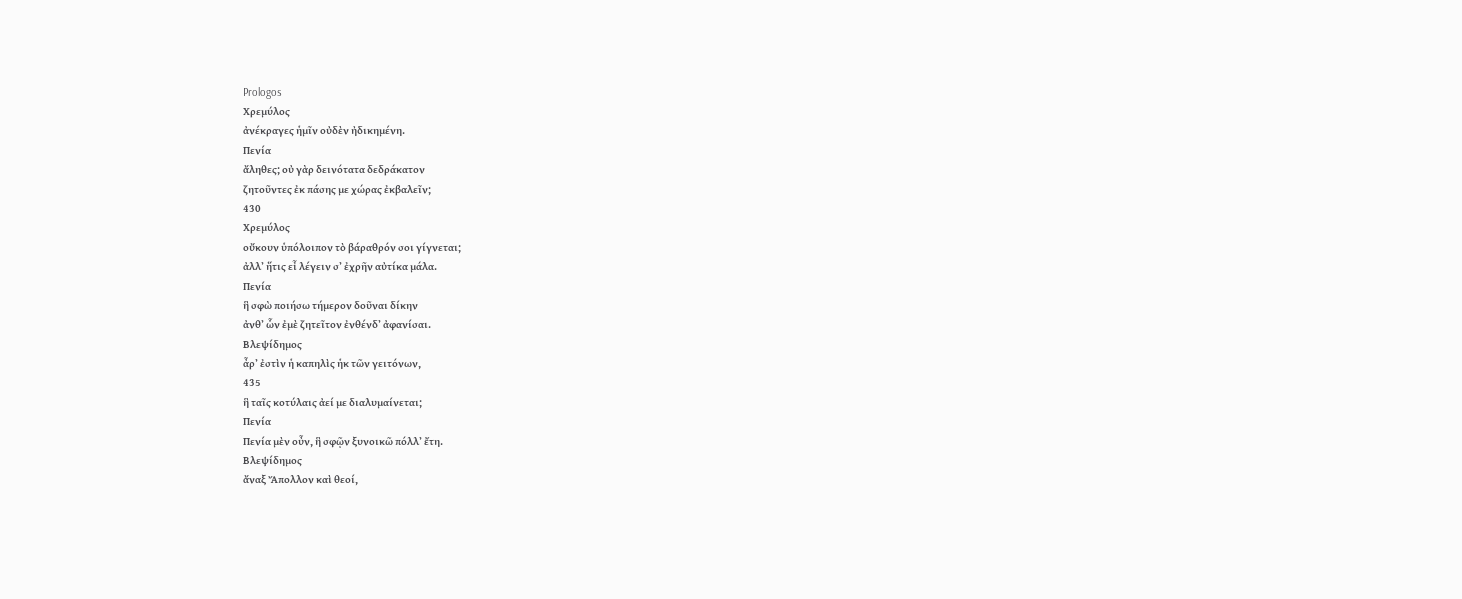Prologos
Χρεμύλος
ἀνέκραγες ἡμῖν οὐδὲν ἠδικημένη.
Πενία
ἄληθες; οὐ γὰρ δεινότατα δεδράκατον
ζητοῦντες ἐκ πάσης με χώρας ἐκβαλεῖν;
430
Χρεμύλος
οὔκουν ὑπόλοιπον τὸ βάραθρόν σοι γίγνεται;
ἀλλʼ ἥτις εἶ λέγειν σʼ ἐχρῆν αὐτίκα μάλα.
Πενία
ἣ σφὼ ποιήσω τήμερον δοῦναι δίκην
ἀνθʼ ὧν ἐμὲ ζητεῖτον ἐνθένδʼ ἀφανίσαι.
Βλεψίδημος
ἆρʼ ἐστὶν ἡ καπηλὶς ἡκ τῶν γειτόνων,
435
ἣ ταῖς κοτύλαις ἀεί με διαλυμαίνεται;
Πενία
Πενία μὲν οὖν, ἣ σφῷν ξυνοικῶ πόλλʼ ἔτη.
Βλεψίδημος
ἄναξ Ἄπολλον καὶ θεοί,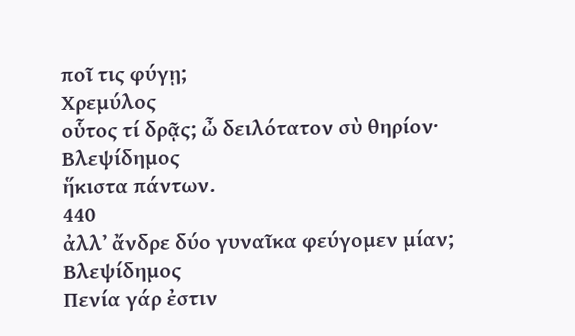ποῖ τις φύγῃ;
Χρεμύλος
οὗτος τί δρᾷς; ὦ δειλότατον σὺ θηρίον·
Βλεψίδημος
ἥκιστα πάντων.
440
ἀλλʼ ἄνδρε δύο γυναῖκα φεύγομεν μίαν;
Βλεψίδημος
Πενία γάρ ἐστιν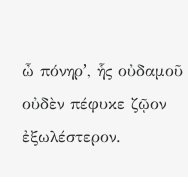ὦ πόνηρʼ, ἧς οὐδαμοῦ
οὐδὲν πέφυκε ζῷον ἐξωλέστερον.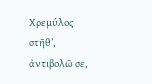Χρεμύλος
στῆθʼ, ἀντιβολῶ σε,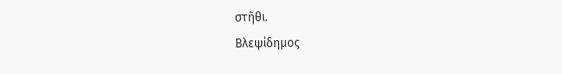στῆθι.
Βλεψίδημος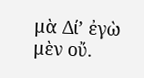μὰ Δίʼ ἐγὼ μὲν οὔ.